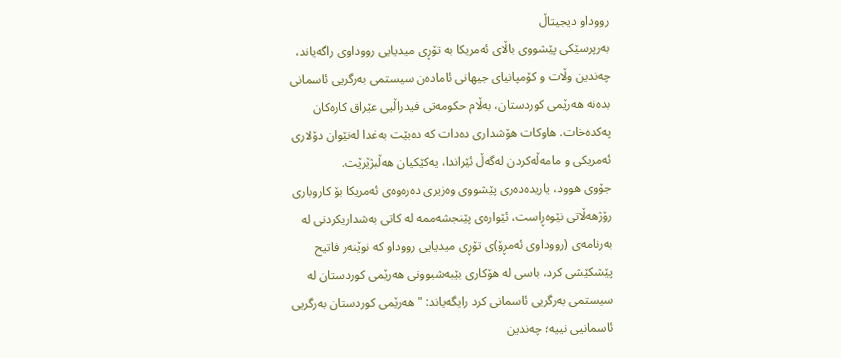رووداو دیجیتاڵ
بەرپرسێکی پێشووی باڵای ئەمریکا بە تۆڕی میدیایی رووداوی راگەیاند، چەندین وڵات و کۆمپانیای جیهانی ئامادەن سیستمی بەرگریی ئاسمانی بدەنە هەرێمی کوردستان، بەڵام حکومەتی فیدراڵیی عێراق کارەکان پەکدەخات. هاوکات هۆشداری دەدات کە دەبێت بەغدا لەنێوان دۆلاری ئەمریکی و مامەڵەکردن لەگەڵ ئێراندا، یەکێکیان هەڵبژێرێت.
جۆوی هوود، یاریدەدەری پێشووی وەزیری دەرەوەی ئەمریکا بۆ کاروباری رۆژهەڵاتی نێوەڕاست، ئێوارەی پێنجشەممە لە کاتی بەشداریکردنی لە بەرنامەی (رووداوی ئەمڕۆ)ی تۆڕی میدیایی رووداو کە نوێنەر فاتیح پێشكێشی کرد، باسی لە هۆکاری بێبەشبوونی هەرێمی کوردستان لە سیستمی بەرگریی ئاسمانی کرد رایگەیاند: "هەرێمی کوردستان بەرگریی ئاسمانیی نییە؛ چەندین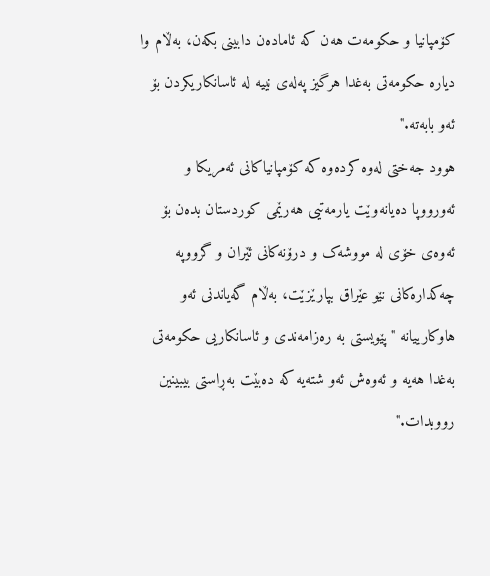کۆمپانیا و حکومەت هەن کە ئامادەن دابینی بکەن، بەڵام وا دیارە حکومەتی بەغدا هرگیز پەلەی نییە لە ئاسانکاریکردن بۆ ئەو بابەتە."
هوود جەختی لەوە کردەوە کە کۆمپانیاکانی ئەمریکا و ئەورووپا دەیانەوێت یارمەتیی هەرێمی کوردستان بدەن بۆ ئەوەی خۆی لە مووشەک و درۆنەکانی ئێران و گرووپە چەکدارەکانی نێو عێراق بپارێزێت، بەڵام گەیاندنی ئەو هاوکارییانە "پێویستی بە رەزامەندی و ئاسانکاریی حکومەتی بەغدا هەیە و ئەوەش ئەو شتەیە کە دەبێت بەڕاستی بیبینین رووبدات."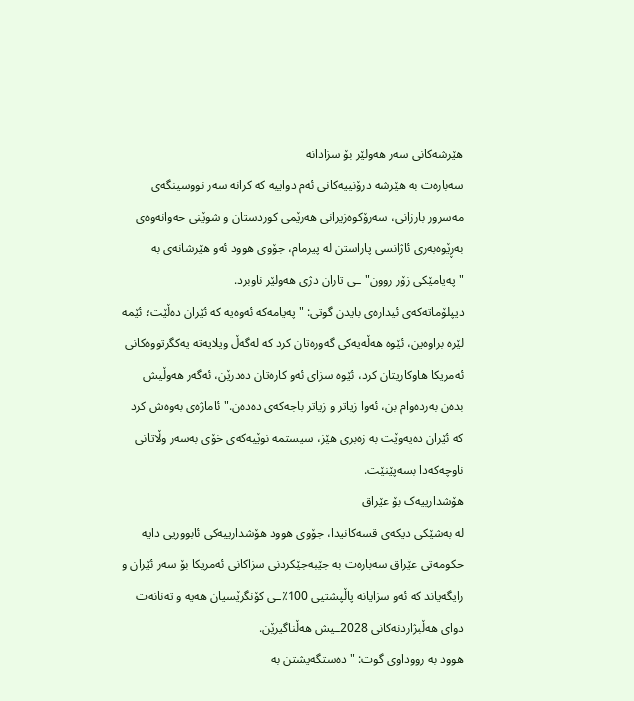هێرشەکانی سەر هەولێر بۆ سزادانە
سەبارەت بە هێرشە درۆنییەکانی ئەم دواییە کە کرانە سەر نووسینگەی مەسرور بارزانی، سەرۆکوەزیرانی هەرێمی کوردستان و شوێنی حەوانەوەی بەڕێوەبەری ئاژانسی پاراستن لە پیرمام، جۆوی هوود ئەو هێرشانەی بە "پەیامێکی زۆر روون"ـی تاران دژی هەولێر ناوبرد.
دیپلۆماتەکەی ئیدارەی بایدن گوتی: "پەیامەکە ئەوەیە کە ئێران دەڵێت؛ ئێمە لێرە براوەین، ئێوە هەڵەیەکی گەورەتان کرد کە لەگەڵ ویلایەتە یەکگرتووەکانی ئەمریکا هاوکاریتان کرد، ئێوە سزای ئەو کارەتان دەدرێن، ئەگەر هەوڵیش بدەن بەردەوام بن، ئەوا زیاتر و زیاتر باجەکەی دەدەن." ئاماژەی بەوەش کرد کە ئێران دەیەوێت بە زەبری هێز، سیستمە نوێیەکەی خۆی بەسەر وڵاتانی ناوچەکەدا بسەپێنێت.
هۆشدارییەک بۆ عێراق
لە بەشێکی دیکەی قسەکانیدا، جۆوی هوود هۆشدارییەکی ئابووریی دایە حکومەتی عێراق سەبارەت بە جێبەجێکردنی سزاکانی ئەمریکا بۆ سەر ئێران و رایگەیاند کە ئەو سزایانە پاڵپشتیی 100٪ـی کۆنگرێسیان هەیە و تەنانەت دوای هەڵبژاردنەکانی 2028ـیش هەڵناگیرێن.
هوود بە رووداوی گوت: "دەستگەیشتن بە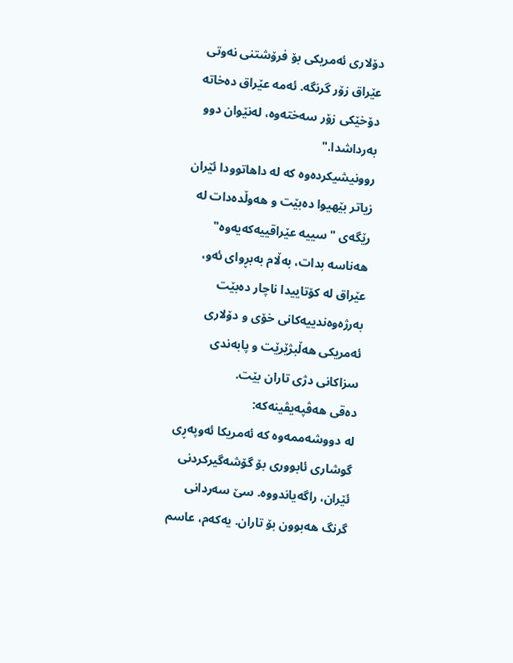دۆلاری ئەمریکی بۆ فرۆشتنی نەوتی عێراق زۆر گرنگە. ئەمە عێراق دەخاتە دۆخێکی زۆر سەختەوە، لەنێوان دوو بەرداشدا."
روونیشیکردەوە کە لە داهاتوودا ئێران زیاتر بێهیوا دەبێت و هەوڵدەدات لە رێگەی "سییە عێراقییەکەیەوە" هەناسە بدات، بەڵام بەبڕوای ئەو، عێراق لە کۆتاییدا ناچار دەبێت بەرژەوەندییەکانی خۆی و دۆلاری ئەمریکی هەڵبژێرێت و پابەندی سزاکانی دژی تاران بێت.
دەقی هەڤپەیڤینەکە:
لە دووشەممەوە کە ئەمریکا ئەوپەڕی گوشاری ئابووری بۆ گۆشەگیرکردنی ئێران، راگەیاندووە. سێ سەردانی گرنگ هەبوون بۆ تاران. یەکەم، عاسم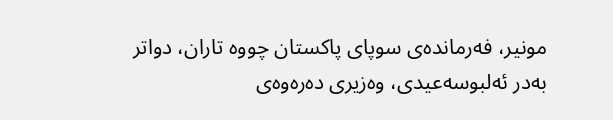مونیر، فەرماندەی سوپای پاکستان چووە تاران، دواتر بەدر ئەلبوسەعیدی، وەزیری دەرەوەی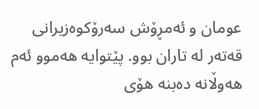عومان و ئەمڕۆش سەرۆکوەزیرانی قەتەر لە تاران بوو. پێتوایە هەموو ئەم هەوڵانە دەبنە هۆی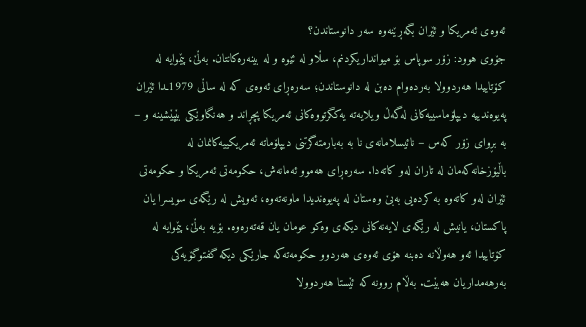ئەوەی ئەمریکا و ئێران بگەڕێنەوە سەر دانوستاندن؟
جۆوی هوود: زۆر سوپاس بۆ میوانداریکردنم، سڵاو لە ئێوە و لە بینەرەکانتان. بەڵێ، پێموایە لە کۆتاییدا هەردوولا بەردەوام دەبن لە دانوستاندن؛ سەرەڕای ئەوەی کە لە ساڵی 1979ـدا ئێران پەیوەندییە دیپلۆماسییەکانی لەگەڵ ویلایەتە یەکگرتووەکانی ئەمریکا پچڕاند و هەنگاوێکی بێپێشینە و – بە بڕوای زۆر کەس – نائیسلامانەی نا بە بەبارمتەگرتنی دیپلۆماتە ئەمریکییەکانمان لە باڵیۆزخانەکەمان لە تاران لەو کاتەدا. سەرەڕای هەموو ئەمانەش، حکومەتی ئەمریکا و حکومەتی ئێران لەو کاتەوە بە کردەیی بەبێ وەستان لە پەیوەندیدا ماونەتەوە، ئەویش لە رێگەی سویسرا یان پاکستان، یانیش لە رێگەی لایەنەکانی دیکەی وەکو عومان یان قەتەرەوە. بۆیە بەڵێ، پێموایە لە کۆتاییدا ئەو هەوڵانە دەبنە هۆی ئەوەی هەردوو حکومەتەکە جارێکی دیکە گفتوگۆیەکی بەرهەمداریان هەبێت. بەڵام روونە کە ئێستا هەردوولا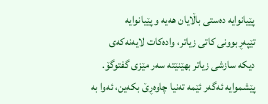پێیانوایە دەستی باڵایان هەیە و پێیانوایە تێپەڕبوونی کاتی زیاتر، وادەکات لایەنەکەی دیکە سازشی زیاتر بهێنێتە سەر مێزی گفتوگۆ. پێشموایە ئەگەر ئێمە تەنیا چاوەڕێ بکەین، ئەوا بە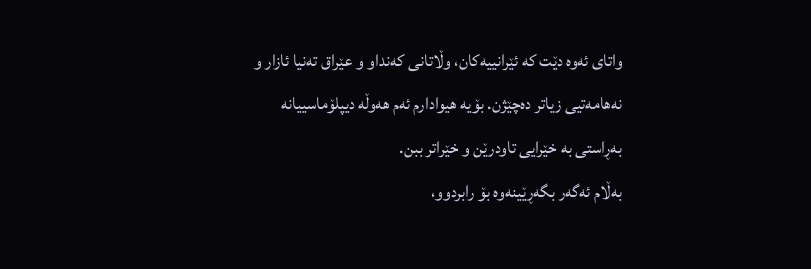واتای ئەوە دێت کە ئێرانییەکان، وڵاتانی کەنداو و عێراق تەنیا ئازار و نەهامەتیی زیاتر دەچێژن. بۆیە هیوادارم ئەم هەوڵە دیپلۆماسییانە بەڕاستی بە خێرایی تاودرێن و خێراتر ببن.
بەڵام ئەگەر بگەڕێینەوە بۆ رابردوو،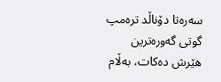سەرەتا دۆناڵد ترەمپ گوتی گەورەترین هێرش دەکات، بەڵام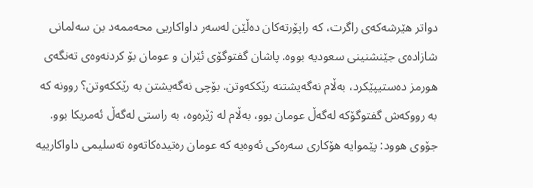دواتر هێرشەکەی راگرت، کە راپۆرتەکان دەڵێن لەسەر داواکاریی محەممەد بن سەلمانی شازادەی جێنشنینی سعودیە بووە. پاشان گفتوگۆی ئێران و عومان بۆ کردنەوەی تەنگەی هورمز دەستیپێکرد، بەڵام نەگەیشتنە رێککەوتن. بۆچی نەگەیشتن بە رێککەوتن؟ روونە کە بە رووکەش گفتوگۆکە لەگەڵ عومان بوو، بەڵام لە ژێرەوە، بە راستی لەگەڵ ئەمریکا بوو.
جۆوی هوود: پێموایە هۆکاری سەرەکی ئەوەیە کە عومان رەتیدەکاتەوە تەسلیمی داواکارییە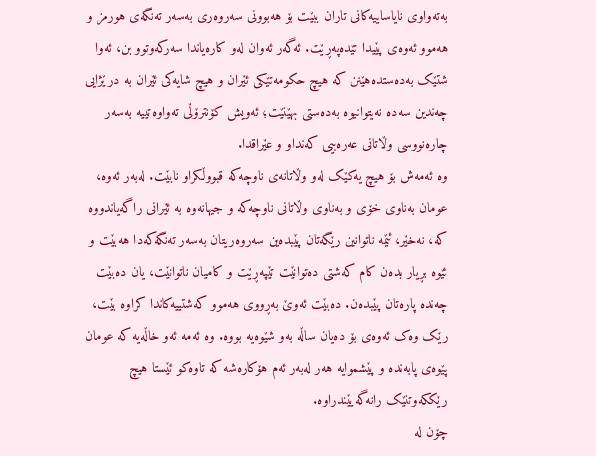بەتەواوی نایاساییەکانی تاران ببێت بۆ هەبوونی سەروەری بەسەر تەنگەی هورمز و هەموو ئەوەی پێیدا تێدەپەڕێت. ئەگەر ئەوان لەو کارەیاندا سەرکەوتوو بن، ئەوا شتێک بەدەستدەهێنن کە هیچ حکومەتێکی ئێران و هیچ شایەکی ئێران بە درێژایی چەندین سەدە نەیتوانیوە بەدەستی بهێنێت؛ ئەویش کۆنترۆڵی تەواوەتییە بەسەر چارەنووسی وڵاتانی عەرەبیی کەنداو و عێراقدا.
وە ئەمەش بۆ هیچ یەکێک لەو وڵاتانەی ناوچەکە قبووڵکراو نابێت. لەبەر ئەوە، عومان بەناوی خۆی و بەناوی وڵاتانی ناوچەکە و جیهانەوە بە ئێرانی راگەیاندووە کە، نەخێر، ئێمە ناتوانین رێگەتان پێبدەین سەروەریتان بەسەر تەنگەکەدا هەبێت و ئێوە بڕیار بدەن کام کەشتی دەتوانێت تێپەڕێت و کامیان ناتوانێت، یان دەبێت چەندە پارەتان پێبدەن. دەبێت ئەوێ بەڕووی هەموو کەشتییەکاندا کراوە بێت، رێک وەک ئەوەی بۆ دەیان ساڵە بەو شێوەیە بووە. وە ئەمە ئەو خاڵەیە کە عومان پێوەی پابەندە و پێشموایە هەر لەبەر ئەم هۆکارەشە کە تاوەکو ئێستا هیچ رێککەوتنێک رانەگەیێندراوە.
چۆن لە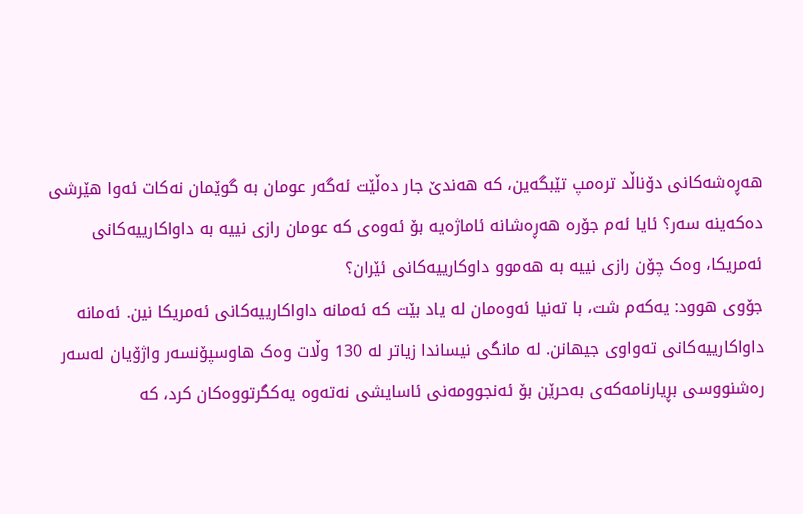هەڕەشەکانی دۆناڵد ترەمپ تێبگەین، کە هەندێ جار دەڵێت ئەگەر عومان بە گوێمان نەکات ئەوا هێرشی دەکەینە سەر؟ ئایا ئەم جۆرە هەڕەشانە ئاماژەیە بۆ ئەوەی کە عومان رازی نییە بە داواکارییەکانی ئەمریکا، وەک چۆن رازی نییە بە هەموو داوکارییەکانی ئێران؟
جۆوی هوود: یەکەم شت، با تەنیا ئەوەمان لە یاد بێت کە ئەمانە داواکارییەکانی ئەمریکا نین. ئەمانە داواکارییەکانی تەواوی جیهانن. لە مانگی نیساندا زیاتر لە 130 وڵات وەک هاوسپۆنسەر واژۆیان لەسەر رەشنووسی بڕیارنامەکەی بەحرێن بۆ ئەنجوومەنی ئاسایشی نەتەوە یەکگرتووەکان کرد، کە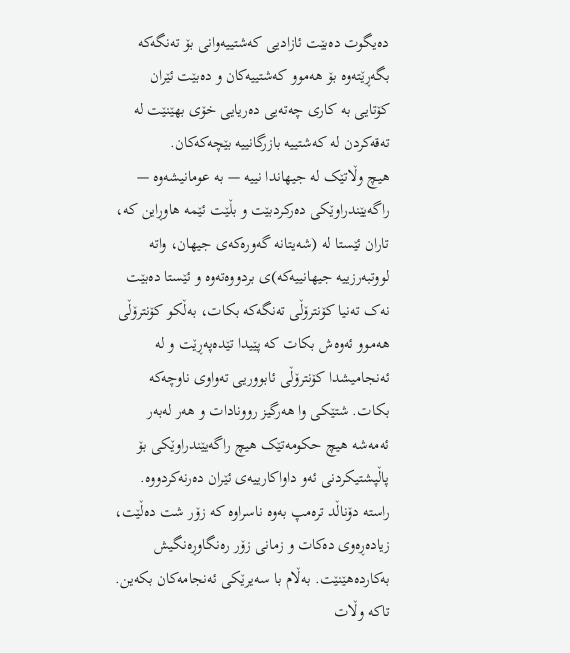دەیگوت دەبێت ئازادیی کەشتییەوانی بۆ تەنگەکە بگەڕێتەوە بۆ هەموو کەشتییەکان و دەبێت ئێران کۆتایی بە کاری چەتەیی دەریایی خۆی بهێنێت لە تەقەکردن لە کەشتییە بازرگانییە بێچەکەکان.
هیچ وڵاتێک لە جیهاندا نییە — بە عومانیشەوە — راگەیێندراوێکی دەرکردبێت و بڵێت ئێمە هاوڕاین کە، تاران ئێستا لە (شەیتانە گەورەکەی جیهان، واتە لووتبەرزییە جیهانییەکە)ی بردووەتەوە و ئێستا دەبێت نەک تەنیا کۆنترۆڵی تەنگەکە بکات، بەڵکو کۆنترۆڵی هەموو ئەوەش بکات کە پێیدا تێدەپەڕێت و لە ئەنجامیشدا کۆنترۆڵی ئابووریی تەواوی ناوچەکە بکات. شتێکی وا هەرگیز روونادات و هەر لەبەر ئەمەشە هیچ حکومەتێک هیچ راگەیێندراوێکی بۆ پاڵپشتیکردنی ئەو داواکارییەی ئێران دەرنەکردووە.
راستە دۆناڵد ترەمپ بەوە ناسراوە کە زۆر شت دەڵێت، زیادەڕەوی دەکات و زمانی زۆر رەنگاوڕەنگیش بەکاردەهێنێت. بەڵام با سەیرێکی ئەنجامەکان بکەین. تاکە وڵات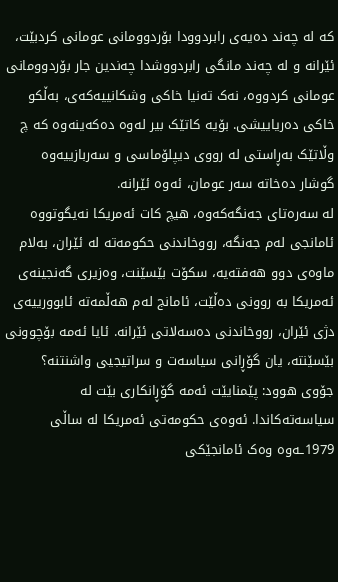کە لە چەند دەیەی رابردوودا بۆردوومانی عومانی کردبێت، ئێرانە و لە چەند مانگی رابردووشدا چەندین جار بۆردوومانی عومانی کردووە، نەک تەنیا خاکی وشکانییەکەی، بەڵکو خاکی دەریاییشی. بۆیە کاتێک بیر لەوە دەکەینەوە کە چ وڵاتێک بەڕاستی لە رووی دیپلۆماسی و سەربازییەوە گوشار دەخاتە سەر عومان، ئەوە ئێرانە.
لە سەرەتای جەنگەکەوە، هیچ کات ئەمریکا نەیگوتووە ئامانجی لەم جەنگە، رووخاندنی حکومەتە لە ئێران، بەلام ماوەی دوو هەفتەیە، سکۆت بێسێنت، وەزیری گەنجینەی ئەمریکا بە روونی دەڵێت، ئامانج لەم هەڵمەتە ئابوورییەی دژی ئێران، رووخاندنی دەسەلاتی ئێرانە. ئایا ئەمە بۆچوونی بێسێنتە، یان گۆڕانی سیاسەت و سراتیجیی واشنتنە؟
جۆوی هوود: پێمنایێت ئەمە گۆڕانکاری بێت لە سیاسەتەکاندا. ئەوەی حکومەتی ئەمریکا لە ساڵی 1979ـەوە وەک ئامانجێکی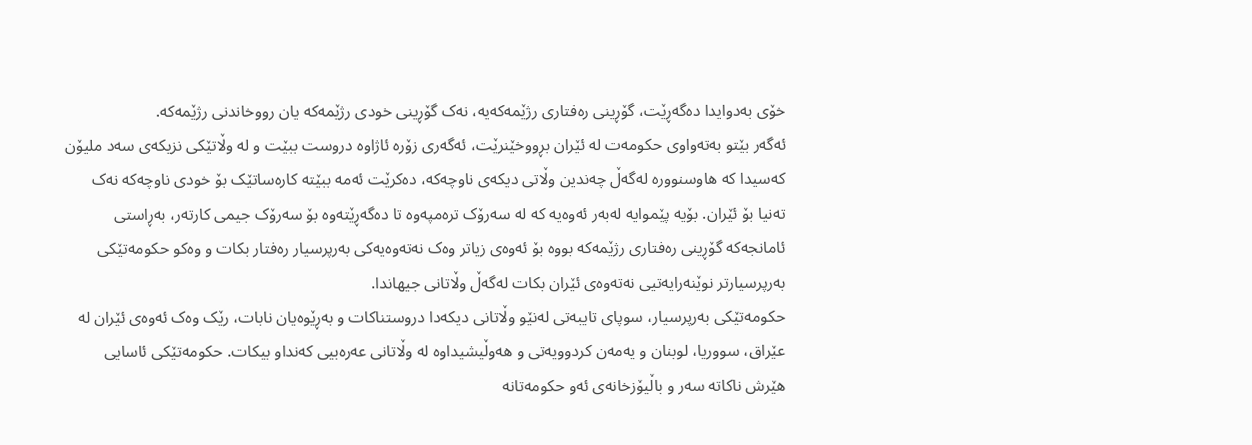خۆی بەدوایدا دەگەڕێت، گۆڕینی رەفتاری رژێمەکەیە، نەک گۆڕینی خودی رژێمەکە یان رووخاندنی رژێمەکە.
ئەگەر بێتو بەتەواوی حکومەت لە ئێران بڕووخێنرێت، ئەگەری زۆرە ئاژاوە دروست ببێت و لە وڵاتێکی نزیکەی سەد ملیۆن کەسیدا کە هاوسنوورە لەگەڵ چەندین وڵاتی دیکەی ناوچەکە، دەکرێت ئەمە ببێتە کارەساتێک بۆ خودی ناوچەکە نەک تەنیا بۆ ئێران. بۆیە پێموایە لەبەر ئەوەیە کە لە سەرۆک ترەمپەوە تا دەگەڕێتەوە بۆ سەرۆک جیمی کارتەر، بەڕاستی ئامانجەکە گۆڕینی رەفتاری رژێمەکە بووە بۆ ئەوەی زیاتر وەک نەتەوەیەکی بەرپرسیار رەفتار بکات و وەکو حکومەتێکی بەرپرسیارتر نوێنەرایەتیی نەتەوەی ئێران بکات لەگەڵ وڵاتانی جیهاندا.
حکومەتێکی بەرپرسیار، سوپای تایبەتی لەنێو وڵاتانی دیکەدا دروستناکات و بەڕێوەیان نابات، رێک وەک ئەوەی ئێران لە عێراق، سووریا، لوبنان و یەمەن کردوویەتی و هەوڵیشیداوە لە وڵاتانی عەرەبیی کەنداو بیکات. حکومەتێکی ئاسایی هێرش ناکاتە سەر و باڵیۆزخانەی ئەو حکومەتانە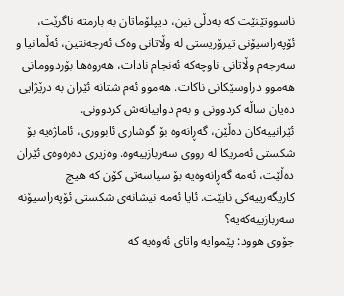ناسووتێنێت کە بەدڵی نین، دیپلۆماتان بە بارمتە ناگرێت، ئۆپەراسیۆنی تیرۆریستی لە وڵاتانی وەک ئەرجەنتین، ئەڵمانیا و سەرجەم وڵاتانی ناوچەکە ئەنجام نادات، هەروەها بۆردوومانی هەموو دراوسێکانی ناکات. هەموو ئەم شتانە ئێران بە درێژایی دەیان ساڵە کردوونی و بەم دواییانەش کردوونی.
ئێرانییەکان دەڵێن، گەڕانەوە بۆ گوشاری ئابووری، ئاماژەیە بۆ شکستی ئەمریکا لە رووی سەربازییەوە. وەزیری دەرەوەی ئێران دەڵێت، ئەمە گەڕانەوەیە بۆ سیاسەتی کۆن کە هیچ کاریگەرییەکی نابێت. ئایا ئەمە نیشانەی شکستی ئۆپەراسیۆنە سەربازییەکەیە؟
جۆوی هوود: پێموایە واتای ئەوەیە کە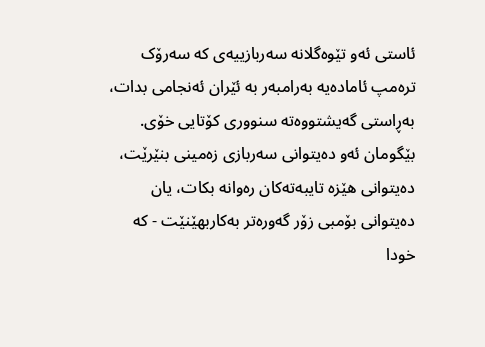ئاستی ئەو تێوەگلانە سەربازییەی کە سەرۆک ترەمپ ئامادەیە بەرامبەر بە ئێران ئەنجامی بدات، بەڕاستی گەیشتووەتە سنووری کۆتایی خۆی. بێگومان ئەو دەیتوانی سەربازی زەمینی بنێرێت، دەیتوانی هێزە تایبەتەکان رەوانە بکات، یان دەیتوانی بۆمبی زۆر گەورەتر بەکاربهێنێت - کە خودا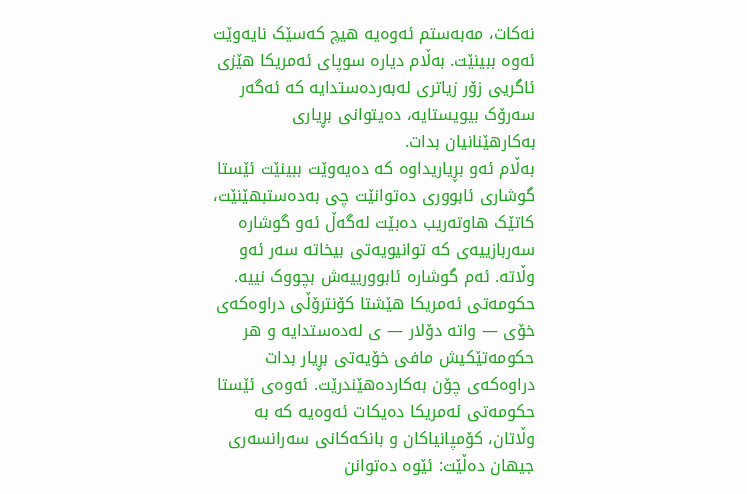نەکات، مەبەستم ئەوەیە هیچ کەسێک نایەوێت ئەوە ببينێت. بەڵام دیارە سوپای ئەمریکا هێزی ئاگریی زۆر زیاتری لەبەردەستدایە کە ئەگەر سەرۆک بیویستایە، دەیتوانی بڕیاری بەکارهێنانیان بدات.
بەڵام ئەو بڕیاریداوە کە دەیەوێت ببينێت ئێستا گوشاری ئابووری دەتوانێت چی بەدەستبهێنێت، کاتێک هاوتەریب دەبێت لەگەڵ ئەو گوشارە سەربازییەی کە توانیویەتی بیخاتە سەر ئەو وڵاتە. ئەم گوشارە ئابوورییەش بچووک نییە. حکومەتی ئەمریکا هێشتا کۆنترۆڵی دراوەکەی خۆی — واتە دۆلار — ی لەدەستدایە و هر حکومەتێکیش مافی خۆیەتی بڕیار بدات دراوەکەی چۆن بەکاردەهێندرێت. ئەوەی ئێستا حکومەتی ئەمریکا دەیکات ئەوەیە کە بە وڵاتان، کۆمپانیاکان و بانکەکانی سەرانسەری جیهان دەڵێت: ئێوە دەتوانن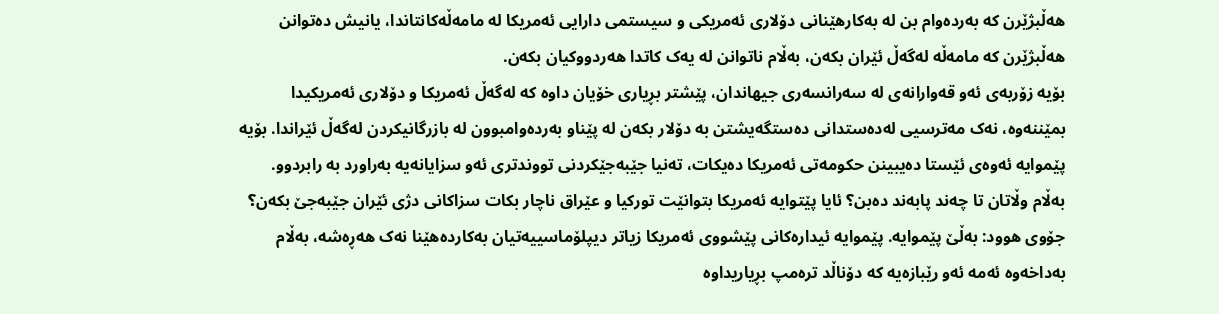هەڵبژێرن کە بەردەوام بن لە بەکارهێنانی دۆلاری ئەمریکی و سیستمی دارایی ئەمریکا لە مامەڵەکانتاندا، یانیش دەتوانن هەڵبژێرن کە مامەڵە لەگەڵ ئێران بکەن، بەڵام ناتوانن لە یەک کاتدا هەردووکیان بکەن.
بۆیە زۆربەی ئەو قەوارانەی لە سەرانسەری جیهاندان، پێشتر بڕیاری خۆیان داوە کە لەگەڵ ئەمریکا و دۆلاری ئەمریکیدا بمێننەوە، نەک مەترسیی لەدەستدانی دەستگەیشتن بە دۆلار بکەن لە پێناو بەردەوامبوون لە بازرگانیکردن لەگەڵ ئێراندا. بۆیە پێموایە ئەوەی ئێستا دەیبینن حکومەتی ئەمریکا دەیکات، تەنیا جێبەجێکردنی تووندتری ئەو سزایانەیە بەراورد بە رابردوو.
بەڵام وڵاتان تا چەند پابەند دەبن؟ ئایا پێتوایە ئەمریکا بتوانێت تورکیا و عێراق ناچار بکات سزاکانی دژی ئێران جێبەجێ بکەن؟
جۆوی هوود: بەڵێ پێموایە. پێموایە ئیدارەکانی پێشووی ئەمریکا زیاتر دیپلۆماسییەتیان بەکاردەهێنا نەک هەڕەشە، بەڵام بەداخەوە ئەمە ئەو رێبازەیە کە دۆناڵد ترەمپ بڕیاریداوە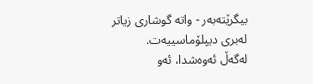بیگرێتەبەر - واتە گوشاری زیاتر لەبری دیپلۆماسییەت.
لەگەڵ ئەوەشدا، ئەو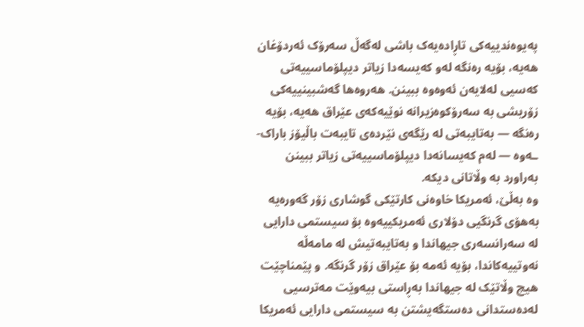پەیوەندییەکی تاڕادەیەک باشی لەگەڵ سەرۆک ئەردۆغان هەیە، بۆیە رەنگە لەو کەیسەدا زیاتر دیپلۆماسییەتی کەسیی لەلایەن ئەوەوە ببینن. هەروەها گەشبینییەکی زۆریشی بە سەرۆکوەزیرانە نوێیەکەی عێراق هەیە، بۆیە رەنگە — بەتایبەتی لە رێگەی نێردەی تایبەت باڵیۆز باراک-ـەوە — لەم کەیسانەدا دیپلۆماسییەتی زیاتر ببینن بەراورد بە وڵاتانی دیکە.
وە بەڵێ، ئەمریکا خاوەنی کارتێکی گوشاری زۆر گەورەیە بەهۆی گرنگیی دۆلاری ئەمریکییەوە بۆ سیستمی دارایی لە سەرانسەری جیهاندا و بەتایبەتیش لە مامەڵە نەوتییەکاندا، بۆیە ئەمە بۆ عێراق زۆر گرنگە. و پێمناچێت هیچ وڵاتێک لە جیهاندا بەڕاستی بیەوێت مەترسیی لەدەستدانی دەستگەیشتن بە سیستمی دارایی ئەمریکا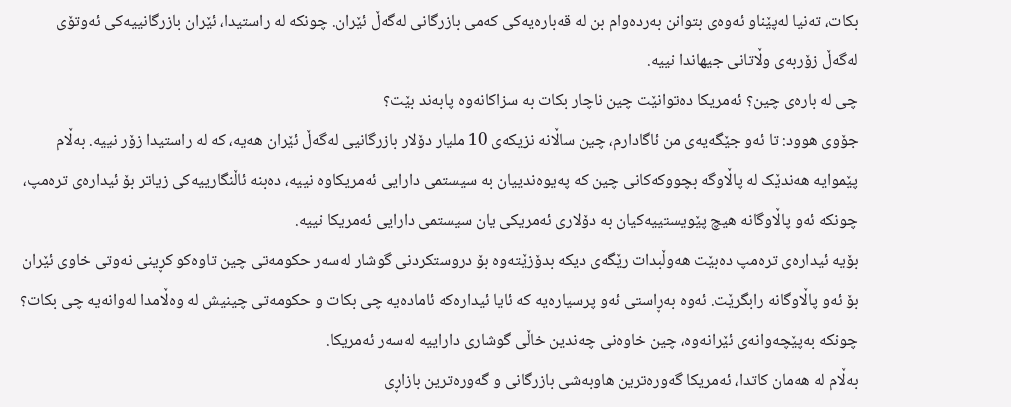بکات، تەنیا لەپێناو ئەوەی بتوانن بەردەوام بن لە قەبارەیەکی کەمی بازرگانی لەگەڵ ئێران. چونکە لە راستیدا، ئێران بازرگانییەکی ئەوتۆی لەگەڵ زۆربەی وڵاتانی جیهاندا نییە.
چی لە بارەی چین؟ ئەمریکا دەتوانێت چین ناچار بکات بە سزاکانەوە پابەند بێت؟
جۆوی هوود: تا ئەو جێگەیەی من ئاگادارم، چین ساڵانە نزیکەی 10 ملیار دۆلار بازرگانیی لەگەڵ ئێران هەیە، کە لە راستیدا زۆر نییە. بەڵام پێموایە هەندێک لە پاڵاوگە بچووکەکانی چین کە پەیوەندییان بە سیستمی دارایی ئەمریکاوە نییە، دەبنە ئاڵنگارییەکی زیاتر بۆ ئیدارەی ترەمپ، چونکە ئەو پاڵاوگانە هیچ پێویستییەکیان بە دۆلاری ئەمریکی یان سیستمی دارایی ئەمریکا نییە.
بۆیە ئیدارەی ترەمپ دەبێت هەوڵبدات رێگەی دیکە بدۆزێتەوە بۆ دروستکردنی گوشار لەسەر حکومەتی چین تاوەکو کڕینی نەوتی خاوی ئێران بۆ ئەو پاڵاوگانە رابگرێت. ئەوە بەڕاستی ئەو پرسیارەیە کە ئایا ئیدارەکە ئامادەیە چی بکات و حکومەتی چینیش لە وەڵامدا لەوانەیە چی بکات؟ چونکە بەپێچەوانەی ئێرانەوە، چین خاوەنی چەندین خاڵی گوشاری داراییە لەسەر ئەمریکا.
بەڵام لە هەمان کاتدا، ئەمریکا گەورەترین هاوبەشی بازرگانی و گەورەترین بازاڕی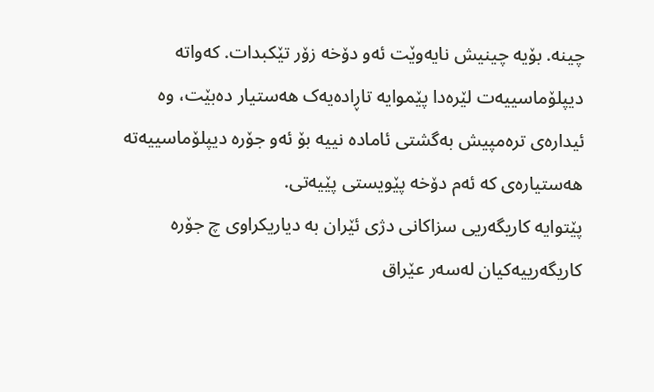چینە. بۆیە چینیش نایەوێت ئەو دۆخە زۆر تێکبدات. کەواتە دیپلۆماسییەت لێرەدا پێموایە تاڕادەیەک هەستیار دەبێت، وە ئیدارەی ترەمپیش بەگشتی ئامادە نییە بۆ ئەو جۆرە دیپلۆماسییەتە هەستیارەی کە ئەم دۆخە پێویستی پێیەتی.
پێتوایە کاریگەریی سزاکانی دژی ئێران بە دیاریکراوی چ جۆرە کاریگەرییەکیان لەسەر عێراق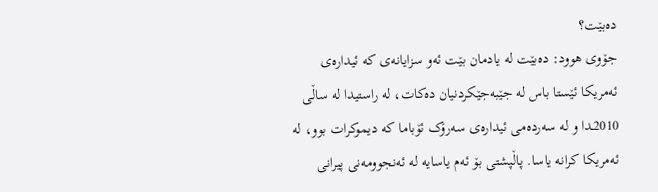دەبێت؟
جۆوی هوود: دەبێت لە یادمان بێت ئەو سزایانەی کە ئیدارەی ئەمریکا ئێستا باس لە جێبەجێکردنیان دەکات، لە راستیدا لە ساڵی 2010ـدا و لە سەردەمی ئیدارەی سەرۆک ئۆباما کە دیموکرات بوو، لە ئەمریکا کرانە یاسا. پاڵپشتی بۆ ئەم یاسایە لە ئەنجوومەنی پیرانی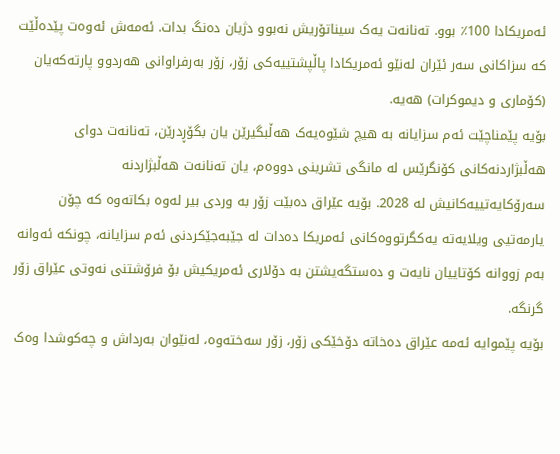ئەمریکادا 100٪ بوو. تەنانەت یەک سیناتۆریش نەبوو دژیان دەنگ بدات. ئەمەش ئەوەت پێدەڵێت کە سزاکانی سەر ئێران لەنێو ئەمریکادا پاڵپشتییەکی زۆر، زۆر بەرفراوانی هەردوو پارتەکەیان (کۆماری و دیموکرات) هەیە.
بۆیە پێمناچێت ئەم سزایانە بە هیچ شێوەیەک هەڵبگیرێن یان بگۆڕدرێن، تەنانەت دوای هەڵبژاردنەکانی کۆنگرێس لە مانگی تشرینی دووەم، یان تەنانەت هەڵبژاردنە سەرۆکایەتییەکانیش لە 2028. بۆیە عێراق دەبێت زۆر بە وردی بیر لەوە بکاتەوە کە چۆن یارمەتیی ویلایەتە یەکگرتووەکانی ئەمریکا دەدات لە جێبەجێکردنی ئەم سزایانە، چونکە ئەوانە بەم زووانە کۆتاییان نایەت و دەستگەیشتن بە دۆلاری ئەمریکیش بۆ فرۆشتنی نەوتی عێراق زۆر گرنگە.
بۆیە پێموایە ئەمە عێراق دەخاتە دۆخێکی زۆر، زۆر سەختەوە، لەنێوان بەرداش و چەکوشدا وەک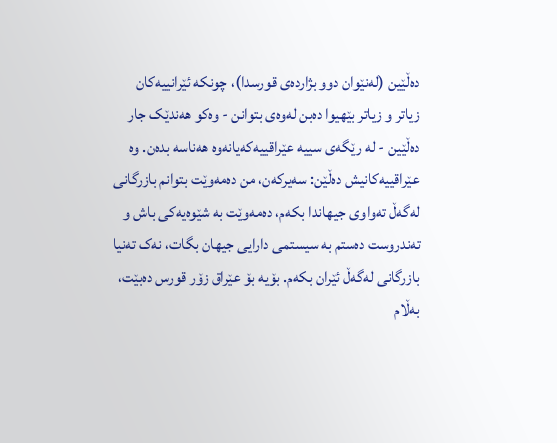دەڵێین (لەنێوان دوو بژاردەی قورسدا)، چونکە ئێرانییەکان زیاتر و زیاتر بێهیوا دەبن لەوەی بتوانن - وەکو هەندێک جار دەڵێین - لە رێگەی سییە عێراقییەکەیانەوە هەناسە بدەن. وە عێراقییەکانیش دەڵێن: سەیرکەن، من دەمەوێت بتوانم بازرگانی لەگەڵ تەواوی جیهاندا بکەم، دەمەوێت بە شێوەیەکی باش و تەندروست دەستم بە سیستمی دارایی جیهان بگات، نەک تەنیا بازرگانی لەگەڵ ئێران بکەم. بۆیە بۆ عێراق زۆر قورس دەبێت، بەڵام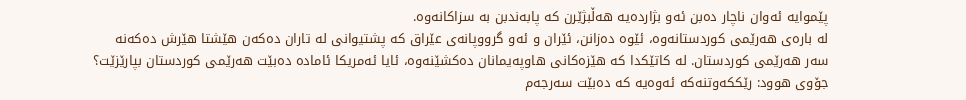پێموایە ئەوان ناچار دەبن ئەو بژاردەیە هەڵبژێرن کە پابەندبن بە سزاکانەوە.
لە بارەی هەرێمی کوردستانەوە، ئێوە دەزانن، ئێران و ئەو گرووپانەی عێراق کە پشتیوانی لە تاران دەکەن هێشتا هێرش دەکەنە سەر هەرێمی کوردستان. لە کاتێکدا کە هێزەکانی هاوپەیمانان دەکشێنەوە، ئایا ئەمریکا ئامادە دەبێت هەرێمی کوردستان بپارێزێت؟
جۆوی هوود: رێککەوتنەکە ئەوەیە کە دەبێت سەرجەم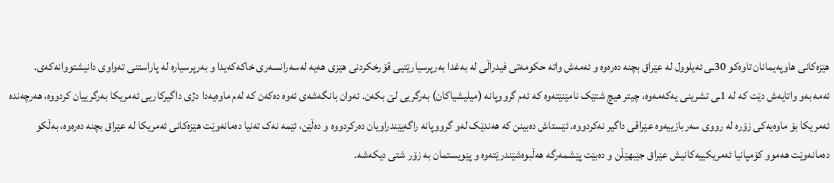هێزەکانی هاوپەیمانان تاوەکو 30ـی ئەیلوول لە عێراق بچنە دەرەوە و ئەمەش واتە حکومەتی فیدراڵی لە بەغدا بەرپرسیارێتیی قۆرخکردنی هێزی هەیە لەسەرانسەری خاکەکەیدا و بەرپرسیارە لە پاراستنی تەواوی دانیشتووانەکەی.
ئەمە بەو واتایەش دێت کە لە 1ـی تشرینی یەکەمەوە، چیتر هیچ شتێک نامێنێتەوە کە ئەم گرووپانە (میلیشیاکان) بەرگریی لێ بکەن. ئەوان بانگەشەی ئەوە دەکەن کە لەم ماوەیەدا دژی داگیرکاریی ئەمریکا بەرگرییان کردووە، هەرچەندە ئەمریکا بۆ ماوەیەکی زۆرە لە رووی سەربازییەوە عێراقی داگیر نەکردووە. ئێستاش دەبینن کە هەندێک لەو گرووپانە راگەیێندراویان دەرکردووە و دەڵێن، ئێمە نەک تەنیا دەمانەوێت هێزەکانی ئەمریکا لە عێراق بچنە دەرەوە، بەڵکو دەمانەوێت هەموو کۆمپانیا ئەمریکییەکانیش عێراق جێبهێڵن و دەبێت پێشمەرگە هەڵبوەشێندرێتەوە و پێویستمان بە زۆر شتی دیکەشە.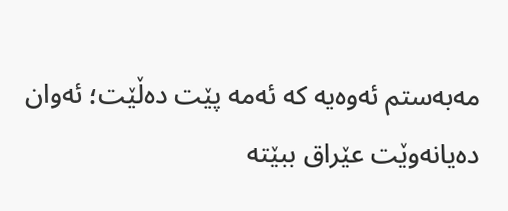مەبەستم ئەوەیە کە ئەمە پێت دەڵێت؛ ئەوان دەیانەوێت عێراق ببێتە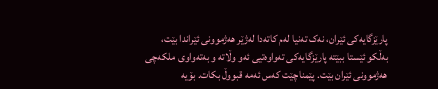پارێزگایەکی ئێران، نەک تەنیا لەم کاتەدا لەژێر هەژموونی ئێراندا بێت، بەڵکو ئێستا ببێتە پارێزگایەکی تەواوەتیی ئەو وڵاتە و بەتەواوی ملکەچی هەژموونی ئێران بێت. پێمناچێت کەس ئەمە قبووڵ بکات. بۆیە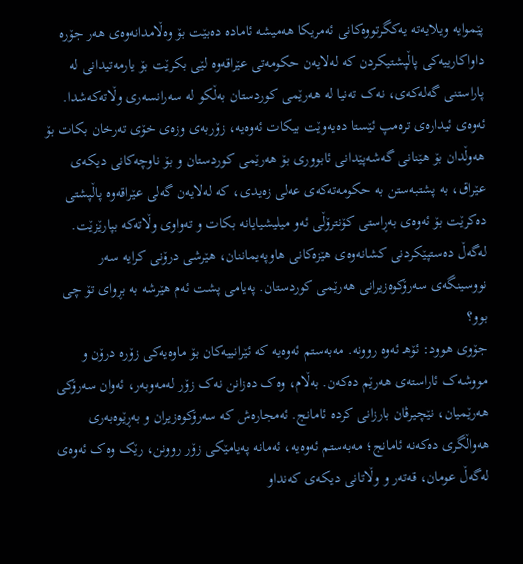پێموایە ویلایەتە یەکگرتووەکانی ئەمریکا هەمیشە ئامادە دەبێت بۆ وەڵامدانەوەی هەر جۆرە داواکارییەکی پاڵپشتیکردن کە لەلایەن حکومەتی عێراقەوە لێی بکرێت بۆ یارمەتیدانی لە پاراستنی گەلەکەی، نەک تەنیا لە هەرێمی کوردستان بەڵکو لە سەرانسەری وڵاتەکەشدا.
ئەوەی ئیدارەی ترەمپ ئێستا دەیەوێت بیکات ئەوەیە، زۆربەی وزەی خۆی تەرخان بکات بۆ هەوڵدان بۆ هێنانی گەشەپێدانی ئابووری بۆ هەرێمی کوردستان و بۆ ناوچەکانی دیکەی عێراق، بە پشتبەستن بە حکومەتەکەی عەلی زەیدی، کە لەلایەن گەلی عێراقەوە پاڵپشتی دەکرێت بۆ ئەوەی بەڕاستی کۆنترۆڵی ئەو میلیشیایانە بکات و تەواوی وڵاتەکە بپارێزێت.
لەگەڵ دەستپێکردنی کشانەوەی هێزەکانی هاوپەیماننان، هێرشی درۆنی کرایە سەر نووسینگەی سەرۆکوەزیرانی هەرێمی کوردستان. پەیامی پشت ئەم هێرشە بە بڕوای تۆ چی بوو؟
جۆوی هوود: ئۆهـ ئەوە روونە. مەبەستم ئەوەیە کە ئێرانییەکان بۆ ماوەیەکی زۆرە درۆن و مووشەک ئاراستەی هەرێم دەکەن. بەڵام، وەک دەزانن نەک زۆر لەمەوبەر، ئەوان سەرۆکی هەرێمیان، نێچیرڤان بارزانی کردە ئامانج. ئەمجارەش کە سەرۆکوەزیران و بەڕێوەبەری هەواڵگری دەکەنە ئامانج؛ مەبەستم ئەوەیە، ئەمانە پەیامێکی زۆر روونن، رێک وەک ئەوەی لەگەڵ عومان، قەتەر و وڵاتانی دیکەی کەنداو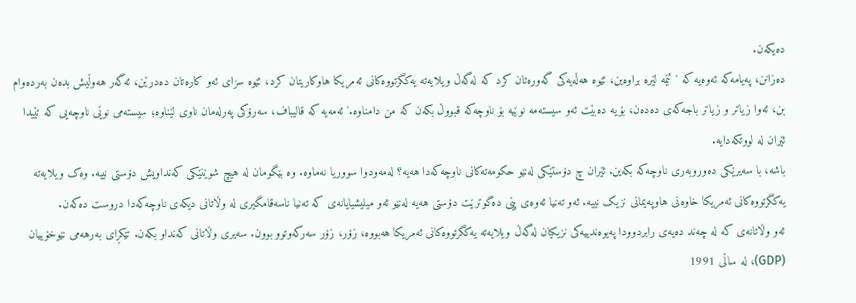دەیکەن.
دەزانن، پەیامەکە ئەوەیە کە 'ئێمە لێرە براوەین، ئێوە هەڵەیەکی گەورەتان کرد کە لەگەڵ ویلایەتە یەکگرتووەکانی ئەمریکا هاوکاریتان کرد، ئێوە سزای ئەو کارەتان دەدرێن، ئەگەر هەوڵیش بدەن بەردەوام بن، ئەوا زیاتر و زیاتر باجەکەی دەدەن، بۆیە دەبێت ئەو سیستەمە نوێیە بۆ ناوچەکە قبووڵ بکەن کە من دامناوە.' ئەمەیە کە قالیباف، سەرۆکی پەرلەمان ناوی لێناوە؛ سیستەمی نوێی ناوچەیی کە تێیدا ئێران لە لووتکەدایە.
باشە، با سەیرێکی دەوروبەری ناوچەکە بکەین. ئێران چ دۆستێکی لەنێو حکومەتەکانی ناوچەکەدا هەیە؟ لەمەودوا سووریا نەماوە. وە بێگومان لە هیچ شوێنێکی کەنداویش دۆستی نییە. وەک ویلایەتە یەکگرتووەکانی ئەمریکا خاوەنی هاوپەیمانی نزیک نییە. ئەو تەنیا ئەوەی پێی دەگوترێت دۆستی هەیە لەنێو ئەو میلیشیایانەی کە تەنیا ناسەقامگیری لە وڵاتانی دیکەی ناوچەکەدا دروست دەکەن.
ئەو وڵاتانەی کە لە چەند دەیەی رابردوودا پەیوەندییەکی نزیکیان لەگەڵ ویلایەتە یەکگرتووەکانی ئەمریکا هەبووە، زۆر، زۆر سەرکەوتوو بوون. سەیری وڵاتانی کەنداو بکەن. تێکڕای بەرهەمی نێوخۆییان (GDP)، لە ساڵی 1991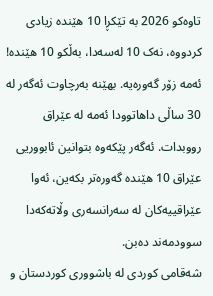تاوەکو 2026 بە تێکڕا 10 هێندە زیادی کردووە، نەک 10 لەسەدا، بەڵکو 10 هێندە! ئەمە زۆر گەورەیە. بهێنە بەرچاوت ئەگەر لە 30 ساڵی داهاتوودا ئەمە لە عێراق رووبدات. ئەگەر پێکەوە بتوانین ئابووریی عێراق 10 هێندە گەورەتر بکەین، ئەوا عێراقییەکان لە سەرانسەری وڵاتەکەدا سوودمەند دەبن.
شەقامی کوردی لە باشووری کوردستان و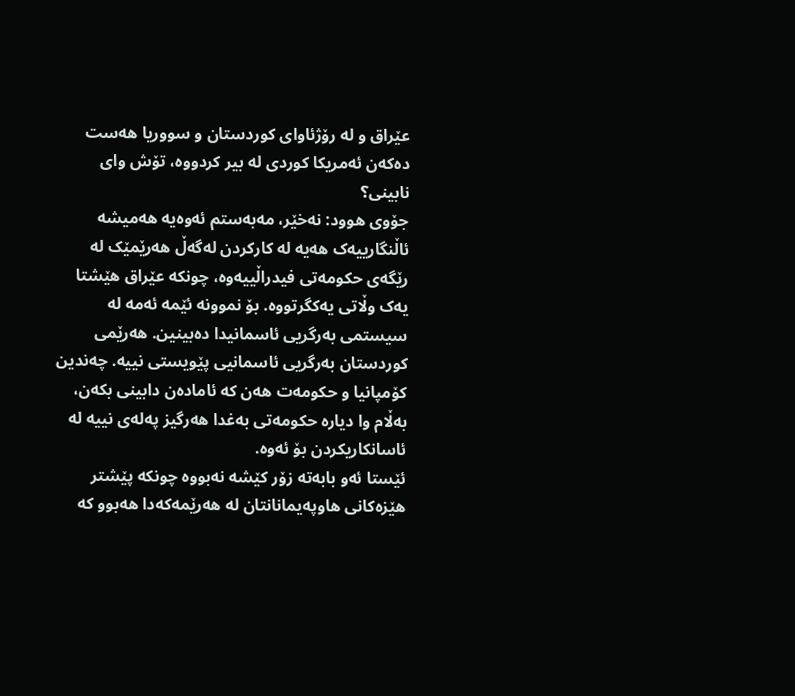عێراق و لە رۆژئاوای کوردستان و سووریا هەست دەکەن ئەمریکا کوردی لە بیر کردووە، تۆش وای نابینی؟
جۆوی هوود: نەخێر، مەبەستم ئەوەیە هەمیشە ئاڵنگارییەک هەیە لە کارکردن لەگەڵ هەرێمێک لە رێگەی حکومەتی فیدراڵییەوە، چونکە عێراق هێشتا یەک وڵاتی یەکگرتووە. بۆ نموونە ئێمە ئەمە لە سیستمی بەرگریی ئاسمانیدا دەبینین. هەرێمی کوردستان بەرگریی ئاسمانیی پێویستی نییە. چەندین کۆمپانیا و حکومەت هەن کە ئامادەن دابینی بکەن، بەڵام وا دیارە حکومەتی بەغدا هەرگیز پەلەی نییە لە ئاسانکاریکردن بۆ ئەوە.
ئێستا ئەو بابەتە زۆر کێشە نەبووە چونکە پێشتر هێزەکانی هاوپەیمانانتان لە هەرێمەکەدا هەبوو کە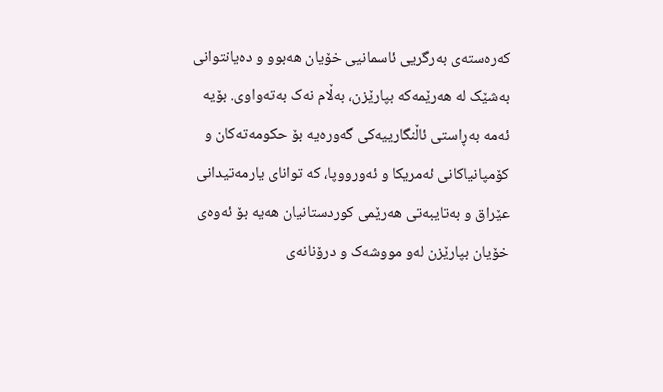کەرەستەی بەرگریی ئاسمانیی خۆیان هەبوو و دەیانتوانی بەشێک لە هەرێمەکە بپارێزن، بەڵام نەک بەتەواوی. بۆیە ئەمە بەڕاستی ئاڵنگارییەکی گەورەیە بۆ حکومەتەکان و کۆمپانیاکانی ئەمریکا و ئەورووپا، کە توانای یارمەتیدانی عێراق و بەتایبەتی هەرێمی کوردستانیان هەیە بۆ ئەوەی خۆیان بپارێزن لەو مووشەک و درۆنانەی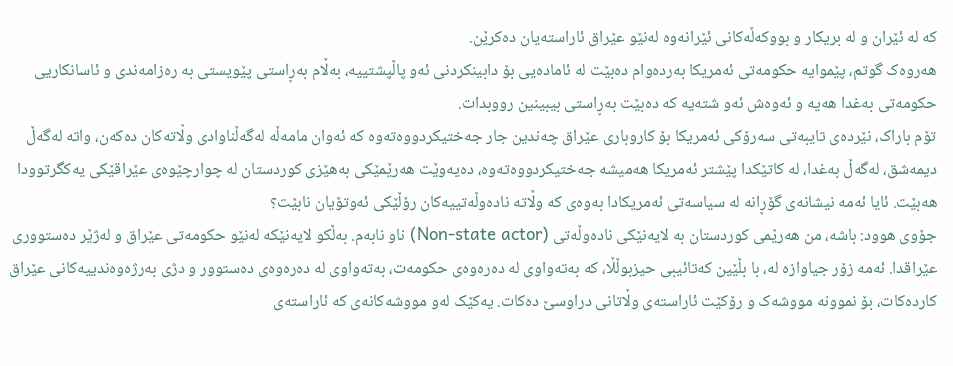کە لە ئێران و لە بریکار و بووکەڵەکانی ئێرانەوە لەنێو عێراق ئاراستەیان دەکرێن.
هەروەک گوتم، پێموایە حکومەتی ئەمریکا بەردەوام دەبێت لە ئامادەیی بۆ دابینکردنی ئەو پاڵپشتییە، بەڵام بەڕاستی پێویستی بە رەزامەندی و ئاسانکاریی حکومەتی بەغدا هەیە و ئەوەش ئەو شتەیە کە دەبێت بەڕاستی بیبینین رووبدات.
تۆم باراک، نێردەی تایبەتی سەرۆکی ئەمریکا بۆ کاروباری عێراق چەندین جار جەختیکردووەتەوە کە ئەوان مامەڵە لەگەڵناوادی وڵاتەکان دەکەن، واتە لەگەڵ دیمەشق، لەگەڵ بەغدا، لە کاتێکدا پێشتر ئەمریکا هەمیشە جەختیکردووەتەوە، دەیەوێت هەرێمێکی بەهێزی کوردستان لە چوارچێوەی عێراقێکی یەکگرتوودا هەبێت. ئایا ئەمە نیشانەی گۆڕانە لە سیاسەتی ئەمریکادا بەوەی کە وڵاتە نادەوڵەتییەکان رۆڵێکی ئەوتۆیان نابێت؟
جۆوی هوود: باشە، من هەرێمی کوردستان بە لایەنێکی نادەوڵەتی (Non-state actor) ناو نابەم. بەڵکو لایەنێکە لەنێو حکومەتی عێراق و لەژێر دەستووری عێراقدا. ئەمە زۆر جیاوازە لە، با بڵێین کەتائیبی حیزبوڵڵا، کە بەتەواوی لە دەرەوەی حکومەت، بەتەواوی لە دەرەوەی دەستوور و دژی بەرژەوەندییەکانی عێراق کاردەکات، بۆ نموونە مووشەک و رۆکێت ئاراستەی وڵاتانی دراوسێ دەکات. یەکێک لەو مووشەکانەی کە ئاراستەی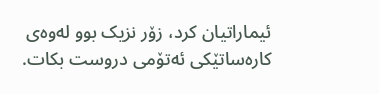ئیماراتیان کرد، زۆر نزیک بوو لەوەی کارەساتێکی ئەتۆمی دروست بکات.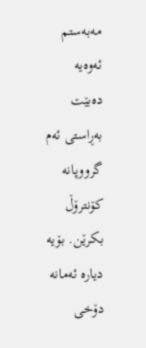مەبەستم ئەوەیە دەبێت بەڕاستی ئەم گرووپانە کۆنترۆڵ بکرێن. بۆیە دیارە ئەمانە دۆخی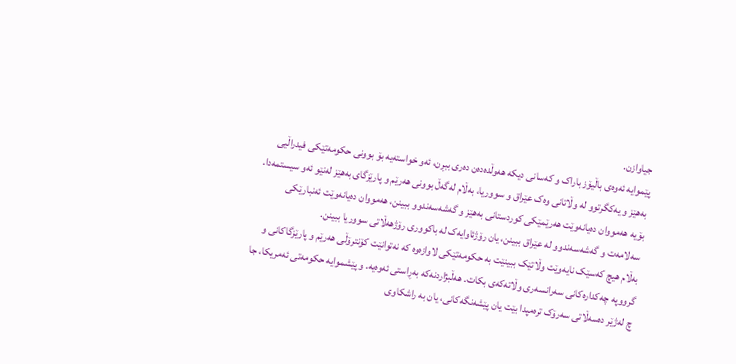جیاوازن.
پێموایە ئەوەی باڵیۆز باراک و کەسانی دیکە هەوڵدەدەن دەری ببڕن، ئەو خواستەیە بۆ بوونی حکومەتێکی فیدراڵیی بەهێز و یەکگرتوو لە وڵاتانی وەک عێراق و سووریا، بەڵام لەگەڵ بوونی هەرێم و پارێزگای بەهێز لەنێو ئەو سیستمەدا. بۆیە هەمووان دەیانەوێت هەرێمێکی کوردستانی بەهێز و گەشەسەندوو ببینن، هەمووان دەیانەوێت ئەنبارێکی سەلامەت و گەشەسەندوو لە عێراق ببینن، یان رۆژئاوایەک لە باکووری رۆژهەڵاتی سووریا ببینن.
بەڵام هیچ کەسێک نایەوێت وڵاتێک ببینێت بە حکومەتێکی لاوازەوە کە نەتوانێت کۆنترۆڵی هەرێم و پارێزگاکانی و گرووپە چەکدارەکانی سەرانسەری وڵاتەکەی بکات. هەڵبژاردنەکە بەڕاستی ئەوەیە. و پێشموایە حکومەتی ئەمریکا، جا چ لەژێر دەسەڵاتی سەرۆک ترەمپدا بێت یان پێشەنگەکانی، یان بە راشکاوی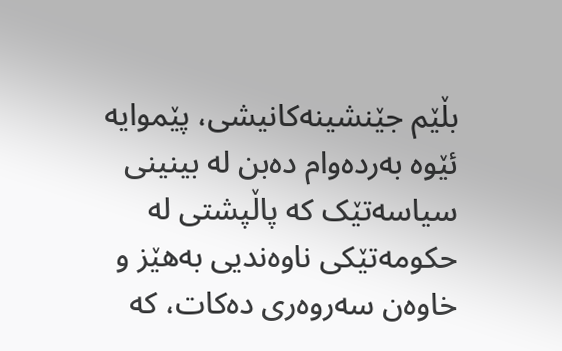بڵێم جێنشینەکانیشی، پێموایە ئێوە بەردەوام دەبن لە بینینی سیاسەتێک کە پاڵپشتی لە حکومەتێکی ناوەندیی بەهێز و خاوەن سەروەری دەکات، کە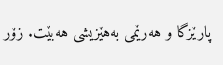پارێزگا و هەرێمی بەهێزیشی هەبێت. زۆر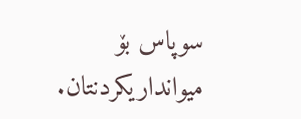سوپاس بۆ میوانداریکردنتان.